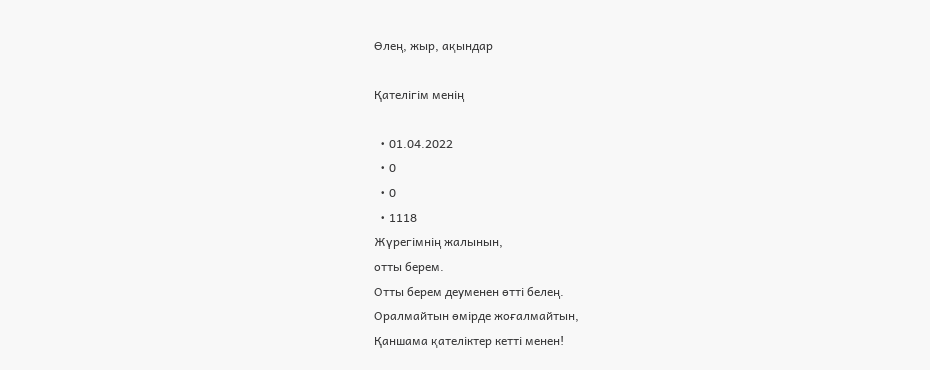Өлең, жыр, ақындар

Қателігім менің

  • 01.04.2022
  • 0
  • 0
  • 1118
Жүрегімнің жалынын,
отты берем.
Отты берем деуменен өтті белең.
Оралмайтын өмірде жоғалмайтын,
Қаншама қателіктер кетті менен!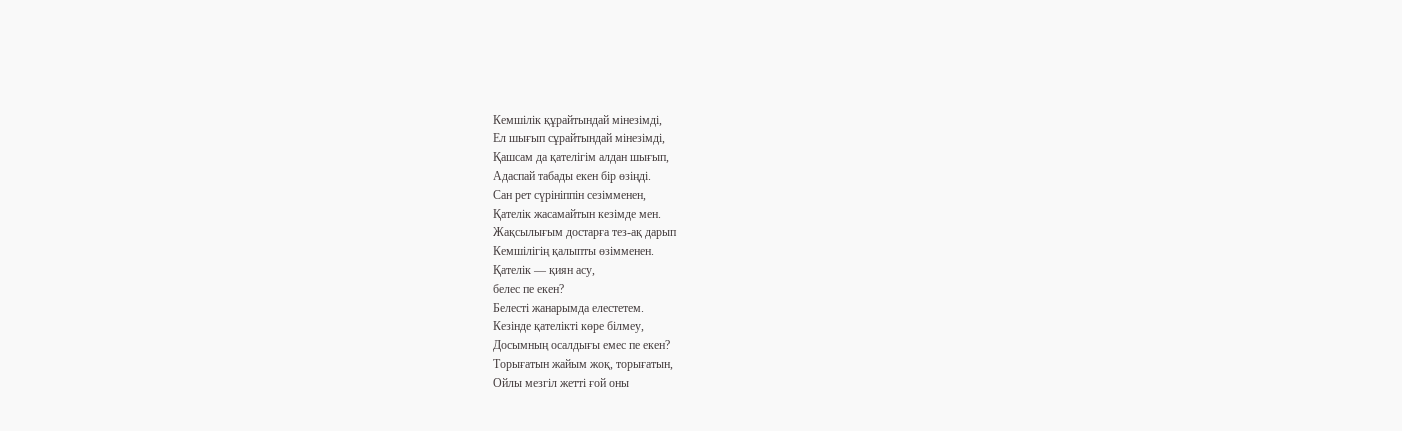Кемшілік құрайтындай мінезімді,
Ел шығып сұрайтындай мінезімді,
Қашсам да қателігім алдан шығып,
Адаспай табады екен бір өзіңді.
Сан рет сүрініппін сезімменен,
Қателік жасамайтын кезімде мен.
Жақсылығым достарға тез-ақ дарып
Кемшілігің қалыпты өзімменен.
Қателік — қиян асу,
белес пе екен?
Белесті жанарымда елестетем.
Кезінде қателікті көре білмеу,
Досымның осалдығы емес пе екен?
Торығатын жайым жоқ, торығатын,
Ойлы мезгіл жетті ғой оны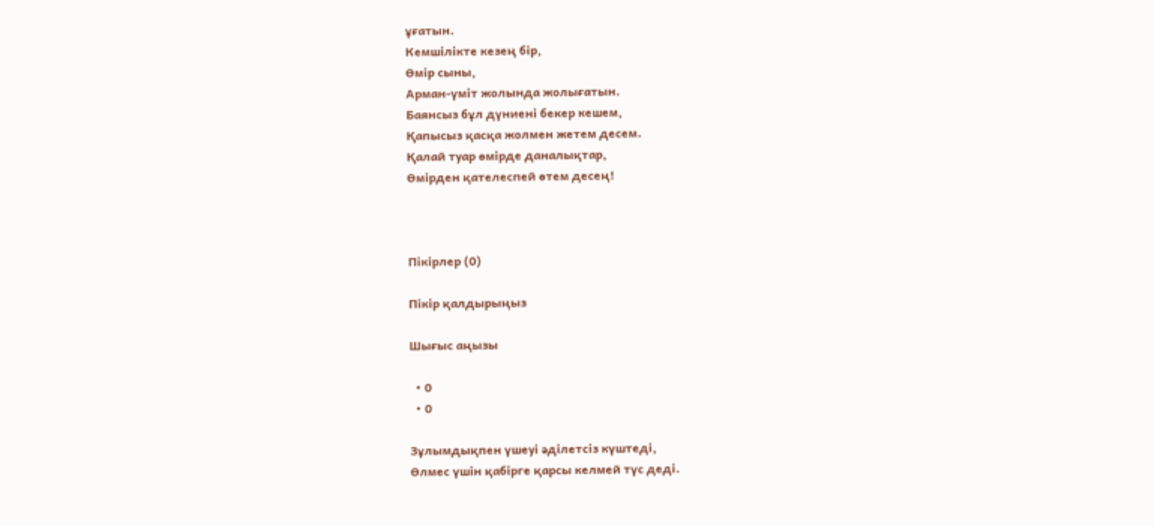ұғатын.
Кемшілікте кезең бір,
Өмір сыны,
Арман-үміт жолында жолығатын.
Баянсыз бұл дүниені бекер кешем,
Қапысыз қасқа жолмен жетем десем.
Қалай туар өмірде даналықтар,
Өмірден қателеспей өтем десең!



Пікірлер (0)

Пікір қалдырыңыз

Шығыс аңызы

  • 0
  • 0

Зұлымдықпен үшеуі әділетсіз күштеді,
Өлмес үшін қабірге қарсы келмей түс деді.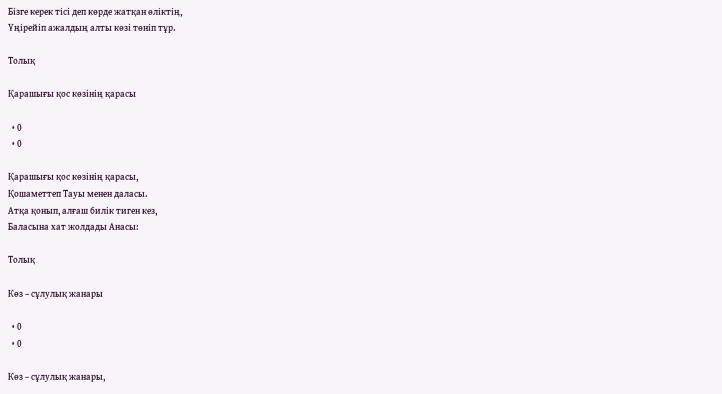Бізге керек тісі деп көрде жатқан өліктің,
Үңірейіп ажалдың алты көзі төніп тұр.

Толық

Қарашығы қос көзінің қарасы

  • 0
  • 0

Қарашығы қос көзінің қарасы,
Қошаметтеп Тауы менен даласы.
Атқа қонып, алғаш билік тиген кез,
Баласына хат жолдады Анасы:

Толық

Көз – сұлулық жанары

  • 0
  • 0

Көз – сұлулық жанары,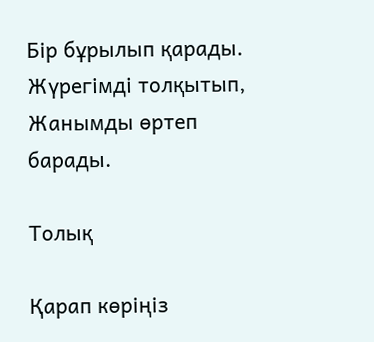Бір бұрылып қарады.
Жүрегімді толқытып,
Жанымды өртеп барады.

Толық

Қарап көріңіз